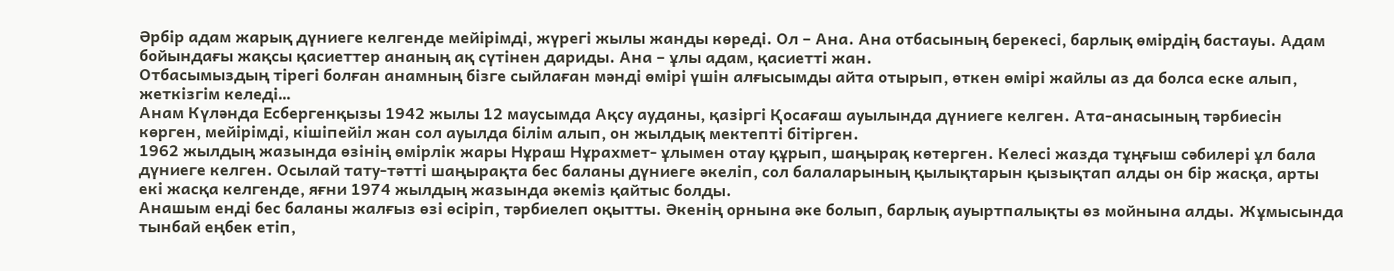Әрбір адам жарық дүниеге келгенде мейірімді, жүрегі жылы жанды көреді. Ол – Ана. Ана отбасының берекесі, барлық өмірдің бастауы. Адам бойындағы жақсы қасиеттер ананың ақ сүтінен дариды. Ана – ұлы адам, қасиетті жан.
Отбасымыздың тірегі болған анамның бізге сыйлаған мәнді өмірі үшін алғысымды айта отырып, өткен өмірі жайлы аз да болса еске алып, жеткізгім келеді…
Анам Күләнда Есбергенқызы 1942 жылы 12 маусымда Ақсу ауданы, қазіргі Қосағаш ауылында дүниеге келген. Ата-анасының тәрбиесін көрген, мейірімді, кішіпейіл жан сол ауылда білім алып, он жылдық мектепті бітірген.
1962 жылдың жазында өзінің өмірлік жары Нұраш Нұрахмет- ұлымен отау құрып, шаңырақ көтерген. Келесі жазда тұңғыш сәбилері ұл бала дүниеге келген. Осылай тату-тәтті шаңырақта бес баланы дүниеге әкеліп, сол балаларының қылықтарын қызықтап алды он бір жасқа, арты екі жасқа келгенде, яғни 1974 жылдың жазында әкеміз қайтыс болды.
Анашым енді бес баланы жалғыз өзі өсіріп, тәрбиелеп оқытты. Әкенің орнына әке болып, барлық ауыртпалықты өз мойнына алды. Жұмысында тынбай еңбек етіп,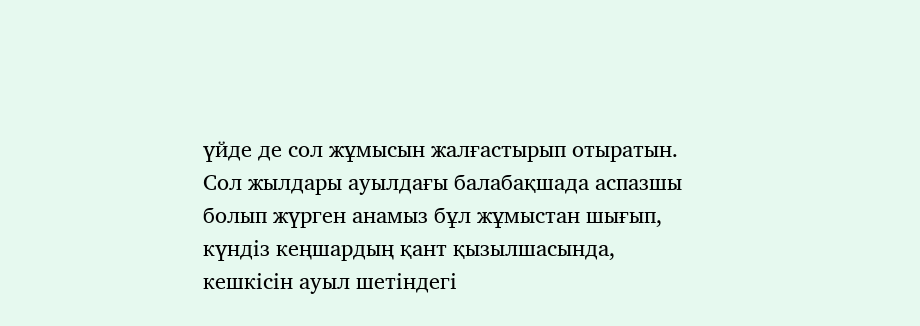үйде де сол жұмысын жалғастырып отыратын. Сол жылдары ауылдағы балабақшада аспазшы болып жүрген анамыз бұл жұмыстан шығып, күндіз кеңшардың қант қызылшасында, кешкісін ауыл шетіндегі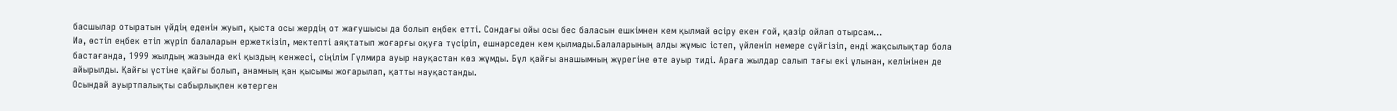басшылар отыратын үйдің еденін жуып, қыста осы жердің от жағушысы да болып еңбек етті. Сондағы ойы осы бес баласын ешкімнен кем қылмай өсіру екен ғой, қазір ойлап отырсам…
Иә, өстіп еңбек етіп жүріп балаларын ержеткізіп, мектепті аяқтатып жоғарғы оқуға түсіріп, ешнәрседен кем қылмады.Балаларының алды жұмыс істеп, үйленіп немере сүйгізіп, енді жақсылықтар бола бастағанда, 1999 жылдың жазында екі қыздың кенжесі, сіңілім Гүлмира ауыр науқастан көз жұмды. Бұл қайғы анашымның жүрегіне өте ауыр тиді. Араға жылдар салып тағы екі ұлынан, келінінен де айырылды. Қайғы үстіне қайғы болып, анамның қан қысымы жоғарылап, қатты науқастанды.
Осындай ауыртпалықты сабырлықпен көтерген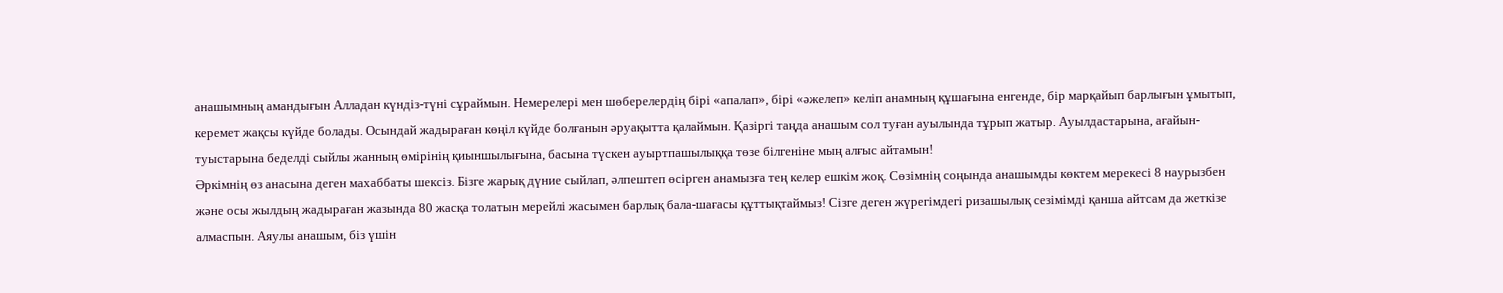анашымның амандығын Алладан күндіз-түні сұраймын. Немерелері мен шөберелердің бірі «апалап», бірі «әжелеп» келіп анамның құшағына енгенде, бір марқайып барлығын ұмытып, керемет жақсы күйде болады. Осындай жадыраған көңіл күйде болғанын әруақытта қалаймын. Қазіргі таңда анашым сол туған ауылында тұрып жатыр. Ауылдастарына, ағайын-туыстарына беделді сыйлы жанның өмірінің қиыншылығына, басына түскен ауыртпашылыққа төзе білгеніне мың алғыс айтамын!
Әркімнің өз анасына деген махаббаты шексіз. Бізге жарық дүние сыйлап, әлпештеп өсірген анамызға тең келер ешкім жоқ. Сөзімнің соңында анашымды көктем мерекесі 8 наурызбен және осы жылдың жадыраған жазында 80 жасқа толатын мерейлі жасымен барлық бала-шағасы құттықтаймыз! Сізге деген жүрегімдегі ризашылық сезімімді қанша айтсам да жеткізе алмаспын. Аяулы анашым, біз үшін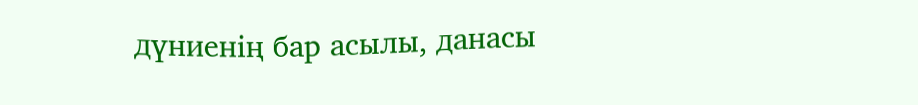дүниенің бар асылы, данасы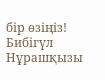бір өзіңіз!
Бибігүл Нұрашқызы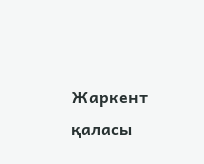Жаркент қаласы